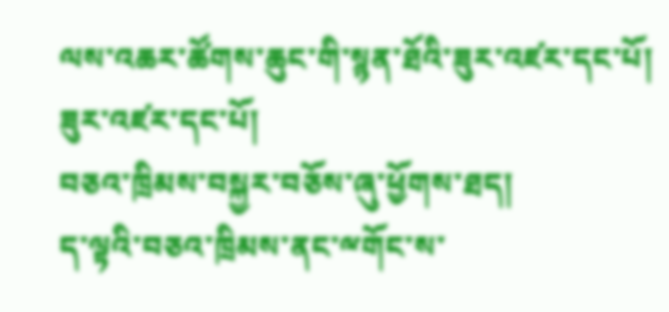ལས་འཆར་ཚོགས་ཆུང་གི་སྙན་ཐོའི་ཟུར་འཛར་དང་པོ།
ཟུར་འཛར་དང་པོ།
བཅའ་ཁྲིམས་བསྐྱར་བཅོས་ཞུ་ཕྱོགས་ཐད།
ད་ལྟའི་བཅའ་ཁྲིམས་ནང་ྋགོང་ས་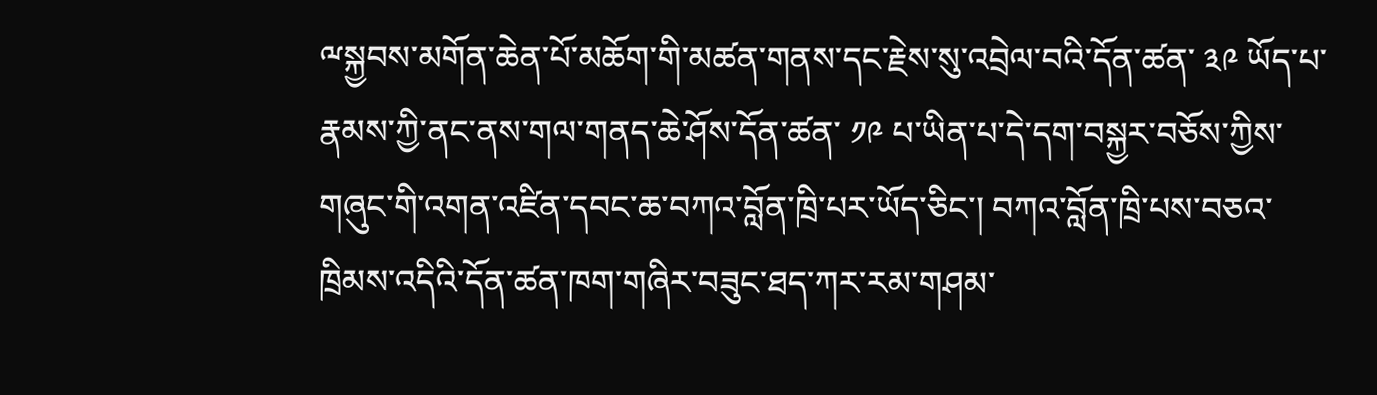ྋསྐྱབས་མགོན་ཆེན་པོ་མཆོག་གི་མཚན་གནས་དང་རྗེས་སུ་འབྲེལ་བའི་དོན་ཚན་ ༣༩ ཡོད་པ་རྣམས་ཀྱི་ནང་ནས་གལ་གནད་ཆེ་ཤོས་དོན་ཚན་ ༡༩ པ་ཡིན་པ་དེ་དག་བསྐྱར་བཅོས་ཀྱིས་གཞུང་གི་འགན་འཛིན་དབང་ཆ་བཀའ་བློན་ཁྲི་པར་ཡོད་ཅིང་། བཀའ་བློན་ཁྲི་པས་བཅའ་ཁྲིམས་འདིའི་དོན་ཚན་ཁག་གཞིར་བཟུང་ཐད་ཀར་རམ་གཤམ་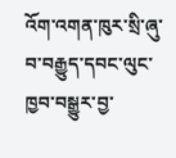འོག་འགན་ཁུར་སྲི་ཞུ་བ་བརྒྱུད་དབང་ལུང་ཁྱབ་བསྒྱུར་བྱ་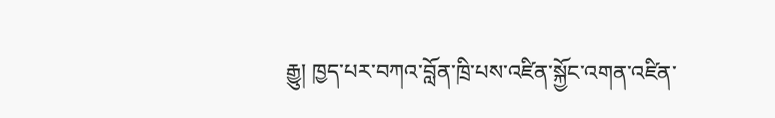རྒྱུ། ཁྱད་པར་བཀའ་བློན་ཁྲི་པས་འཛིན་སྐྱོང་འགན་འཛིན་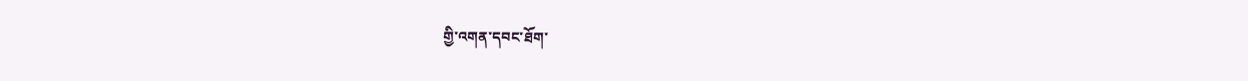གྱི་འགན་དབང་ཐོག་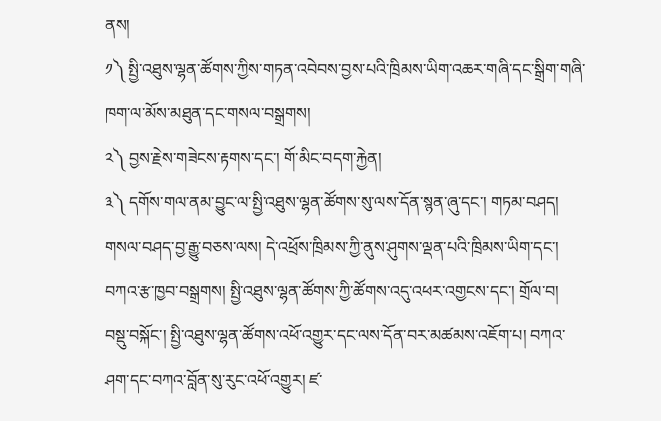ནས།
༡༽ སྤྱི་འཐུས་ལྷན་ཚོགས་ཀྱིས་གཏན་འབེབས་བྱས་པའི་ཁྲིམས་ཡིག་འཆར་གཞི་དང་སྒྲིག་གཞི་ཁག་ལ་མོས་མཐུན་དང་གསལ་བསྒྲགས།
༢༽ བྱས་རྗེས་གཟེངས་རྟགས་དང་། གོ་མིང་བདག་རྐྱེན།
༣༽ དགོས་གལ་ནམ་བྱུང་ལ་སྤྱི་འཐུས་ལྷན་ཚོགས་སུ་ལས་དོན་སྙན་ཞུ་དང་། གཏམ་བཤད། གསལ་བཤད་བྱ་རྒྱུ་བཅས་ལས། དེ་འཕྲོས་ཁྲིམས་ཀྱི་ནུས་ཤུགས་ལྡན་པའི་ཁྲིམས་ཡིག་དང་། བཀའ་རྩ་ཁྱབ་བསྒྲགས། སྤྱི་འཐུས་ལྷན་ཚོགས་ཀྱི་ཚོགས་འདུ་འཕར་འགྱངས་དང་། གྲོལ་བ། བསྡུ་བསྐོང་། སྤྱི་འཐུས་ལྷན་ཚོགས་འཕོ་འགྱུར་དང་ལས་དོན་བར་མཚམས་འཇོག་པ། བཀའ་ཤག་དང་བཀའ་བློན་སུ་རུང་འཕོ་འགྱུར། ཛ་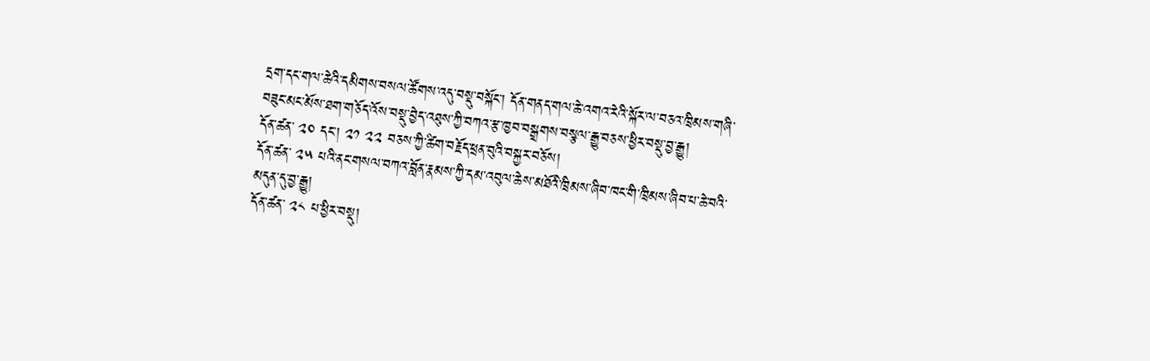དྲག་དང་གལ་ཆེའི་དམིགས་བསལ་ཚོགས་འདུ་བསྡུ་བསྐོང་། དོན་གནད་གལ་ཆེ་འགའ་རེའི་སྐོར་ལ་བཅའ་ཁྲིམས་གཞི་བཟུང་མང་མོས་ཐག་གཅོད་འོས་བསྡུ་བྱེད་འཐུས་ཀྱི་བཀའ་རྩ་ཁྱབ་བསྒྲགས་བསྩལ་རྒྱུ་བཅས་ཕྱིར་བསྡུ་བྱ་རྒྱུ།
དོན་ཚན་ ༢༠ དང་། ༢༡ ༢༢ བཅས་ཀྱི་ཚིག་བརྗོད་ཕྲན་བུའི་བསྐྱར་བཅོས།
དོན་ཚན་ ༢༥ པའི་ནང་གསལ་བཀའ་བློན་རྣམས་ཀྱི་དམ་འབུལ་ཆེས་མཐོའི་ཁྲིམས་ཞིབ་ཁང་གི་ཁྲིམས་ཞིབ་པ་ཆེ་བའི་མདུན་དུ་བྱ་རྒྱུ།
དོན་ཚན་ ༢༨ པ་ཕྱིར་བསྡུ།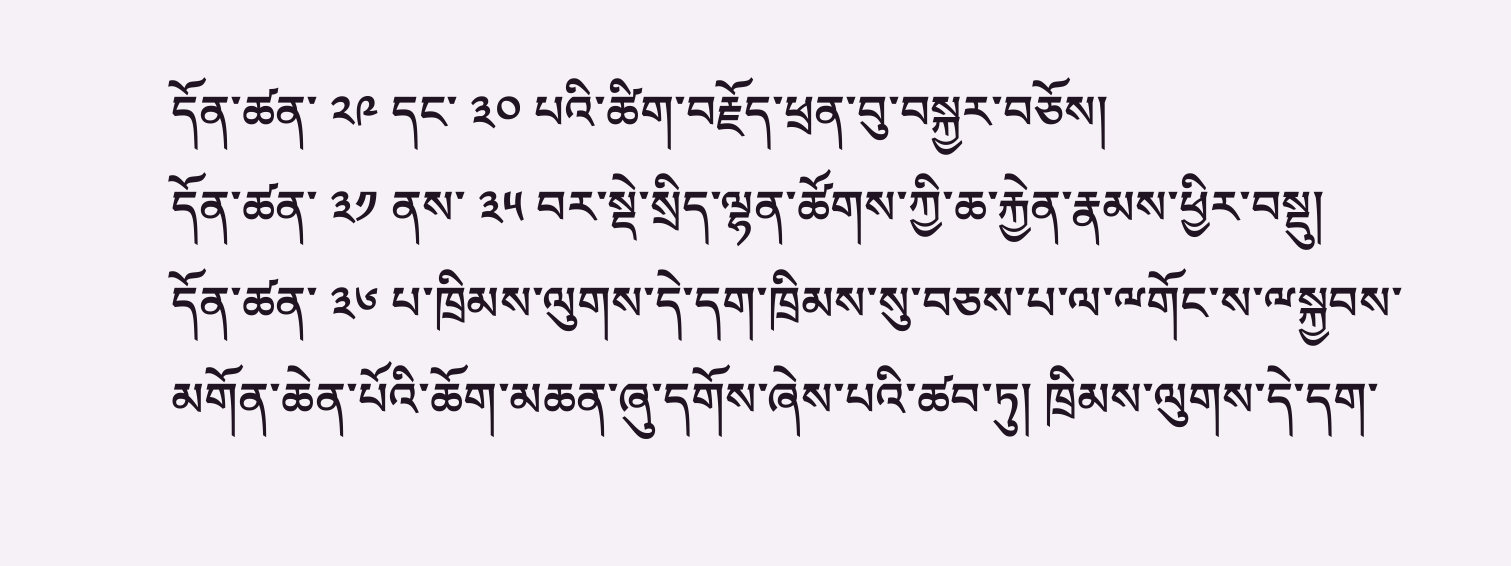དོན་ཚན་ ༢༩ དང་ ༣༠ པའི་ཚིག་བརྗོད་ཕྲན་བུ་བསྐྱར་བཅོས།
དོན་ཚན་ ༣༡ ནས་ ༣༥ བར་སྡེ་སྲིད་ལྷན་ཚོགས་ཀྱི་ཆ་རྐྱེན་རྣམས་ཕྱིར་བསྡུ།
དོན་ཚན་ ༣༦ པ་ཁྲིམས་ལུགས་དེ་དག་ཁྲིམས་སུ་བཅས་པ་ལ་ྋགོང་ས་ྋསྐྱབས་མགོན་ཆེན་པོའི་ཆོག་མཆན་ཞུ་དགོས་ཞེས་པའི་ཚབ་ཏུ། ཁྲིམས་ལུགས་དེ་དག་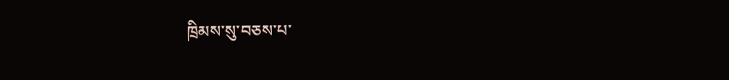ཁྲིམས་སུ་བཅས་པ་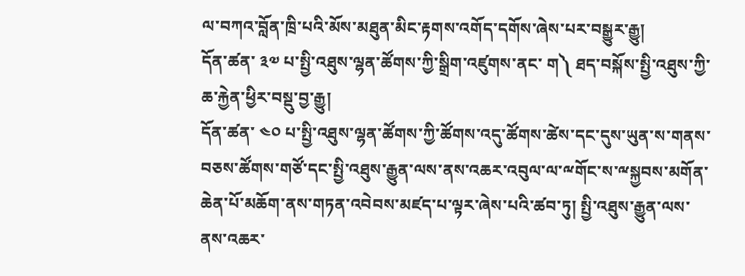ལ་བཀའ་བློན་ཁྲི་པའི་མོས་མཐུན་མིང་རྟགས་འགོད་དགོས་ཞེས་པར་བསྒྱུར་རྒྱུ།
དོན་ཚན་ ༣༧ པ་སྤྱི་འཐུས་ལྷན་ཚོགས་ཀྱི་སྒྲིག་འཛུགས་ནང་ ག༽ ཐད་བསྐོས་སྤྱི་འཐུས་ཀྱི་ཆ་རྐྱེན་ཕྱིར་བསྡུ་བྱ་རྒྱུ།
དོན་ཚན་ ༤༠ པ་སྤྱི་འཐུས་ལྷན་ཚོགས་ཀྱི་ཚོགས་འདུ་ཚོགས་ཚེས་དང་དུས་ཡུན་ས་གནས་བཅས་ཚོགས་གཙོ་དང་སྤྱི་འཐུས་རྒྱུན་ལས་ནས་འཆར་འབུལ་ལ་ྋགོང་ས་ྋསྐྱབས་མགོན་ཆེན་པོ་མཆོག་ནས་གཏན་འབེབས་མཛད་པ་ལྟར་ཞེས་པའི་ཚབ་ཏུ། སྤྱི་འཐུས་རྒྱུན་ལས་ནས་འཆར་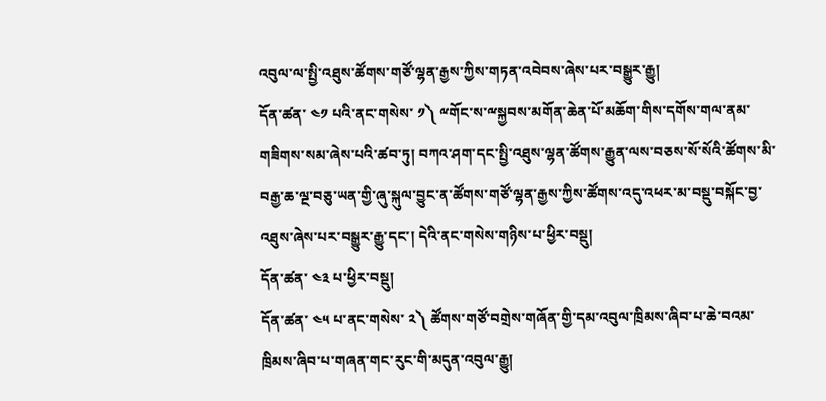འབུལ་ལ་སྤྱི་འཐུས་ཚོགས་གཙོ་ལྷན་རྒྱས་ཀྱིས་གཏན་འབེབས་ཞེས་པར་བསྒྱུར་རྒྱུ།
དོན་ཚན་ ༤༡ པའི་ནང་གསེས་ ༡༽ ྋགོང་ས་ྋསྐྱབས་མགོན་ཆེན་པོ་མཆོག་གིས་དགོས་གལ་ནམ་གཟིགས་སམ་ཞེས་པའི་ཚབ་ཏུ། བཀའ་ཤག་དང་སྤྱི་འཐུས་ལྷན་ཚོགས་རྒྱུན་ལས་བཅས་སོ་སོའི་ཚོགས་མི་བརྒྱ་ཆ་ལྔ་བཅུ་ཡན་གྱི་ཞུ་སྐུལ་བྱུང་ན་ཚོགས་གཙོ་ལྷན་རྒྱས་ཀྱིས་ཚོགས་འདུ་འཕར་མ་བསྡུ་བསྐོང་བྱ་འཐུས་ཞེས་པར་བསྒྱུར་རྒྱུ་དང་། དེའི་ནང་གསེས་གཉིས་པ་ཕྱིར་བསྡུ།
དོན་ཚན་ ༤༣ པ་ཕྱིར་བསྡུ།
དོན་ཚན་ ༤༥ པ་ནང་གསེས་ ༢༽ ཚོགས་གཙོ་བགྲེས་གཞོན་གྱི་དམ་འབུལ་ཁྲིམས་ཞིབ་པ་ཆེ་བའམ་ཁྲིམས་ཞིབ་པ་གཞན་གང་རུང་གི་མདུན་འབུལ་རྒྱུ།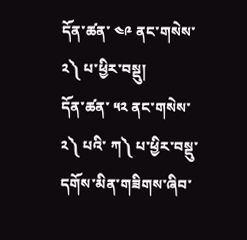དོན་ཚན་ ༤༩ ནང་གསེས་ ༢༽ པ་ཕྱིར་བསྡུ།
དོན་ཚན་ ༥༢ ནང་གསེས་ ༢༽ པའི་ ཀ༽ པ་ཕྱིར་བསྡུ་དགོས་མིན་གཟིགས་ཞིབ་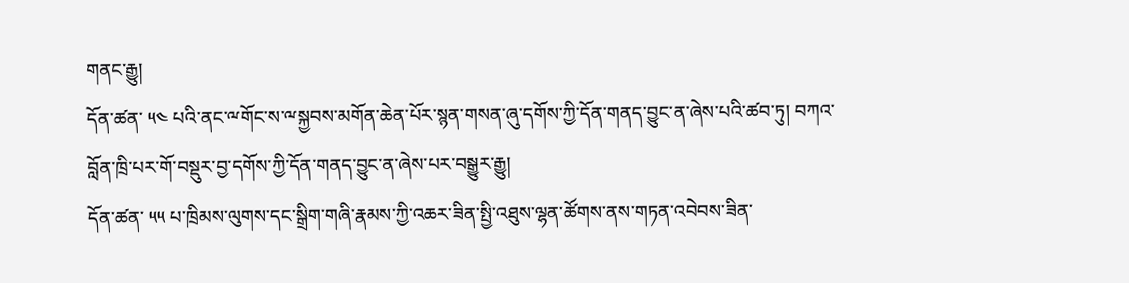གནང་རྒྱུ།
དོན་ཚན་ ༥༤ པའི་ནང་ྋགོང་ས་ྋསྐྱབས་མགོན་ཆེན་པོར་སྙན་གསན་ཞུ་དགོས་ཀྱི་དོན་གནད་བྱུང་ན་ཞེས་པའི་ཚབ་ཏུ། བཀའ་བློན་ཁྲི་པར་གོ་བསྡུར་བྱ་དགོས་ཀྱི་དོན་གནད་བྱུང་ན་ཞེས་པར་བསྒྱུར་རྒྱུ།
དོན་ཚན་ ༥༥ པ་ཁྲིམས་ལུགས་དང་སྒྲིག་གཞི་རྣམས་ཀྱི་འཆར་ཟིན་སྤྱི་འཐུས་ལྷན་ཚོགས་ནས་གཏན་འབེབས་ཟིན་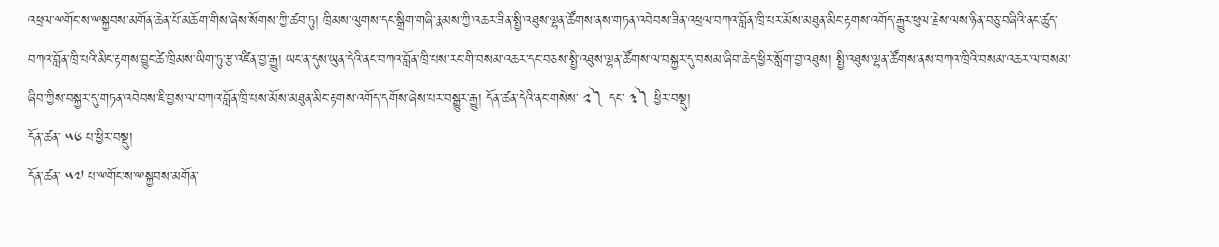འཕྲལ་ྋགོང་ས་ྋསྐྱབས་མགོན་ཆེན་པོ་མཆོག་གིས་ཞེས་སོགས་ཀྱི་ཚབ་ཏུ། ཁྲིམས་ལུགས་དང་སྒྲིག་གཞི་རྣམས་ཀྱི་འཆར་ཟིན་སྤྱི་འཐུས་ལྷན་ཚོགས་ནས་གཏན་འབེབས་ཟིན་འཕྲལ་བཀའ་བློན་ཁྲི་པར་མོས་མཐུན་མིང་རྟགས་འགོད་རྒྱུར་ཕུལ་རྗེས་ལས་ཉིན་བཅུ་བཞིའི་ནང་ཚུད་བཀའ་བློན་ཁྲི་པའི་མིང་རྟགས་བྱུང་ཚེ་ཁྲིམས་ཡིག་ཏུ་རྩ་འཛིན་བྱ་རྒྱུ། ཡང་ན་དུས་ཡུན་དེའི་ནང་བཀའ་བློན་ཁྲི་པས་རང་གི་བསམ་འཆར་དང་བཅས་སྤྱི་འཐུས་ལྷན་ཚོགས་ལ་བསྐྱར་དུ་བསམ་ཞིབ་ཆེད་ཕྱིར་སློག་བྱ་འཐུས། སྤྱི་འཐུས་ལྷན་ཚོགས་ནས་བཀའ་ཁྲིའི་བསམ་འཆར་ལ་བསམ་ཞིབ་ཀྱིས་བསྐྱར་དུ་གཏན་འབེབས་ཇི་བྱས་ལ་བཀའ་བློན་ཁྲི་པས་མོས་མཐུན་མིང་རྟགས་འགོད་དགོས་ཞེས་པར་བསྒྱུར་རྒྱུ། དོན་ཚན་དེའི་ནང་གསེས་ ༢༽ དང་ ༣༽ ཕྱིར་བསྡུ།
དོན་ཚན་ ༥༦ པ་ཕྱིར་བསྡུ།
དོན་ཚན་ ༥༧ པ་ྋགོང་ས་ྋསྐྱབས་མགོན་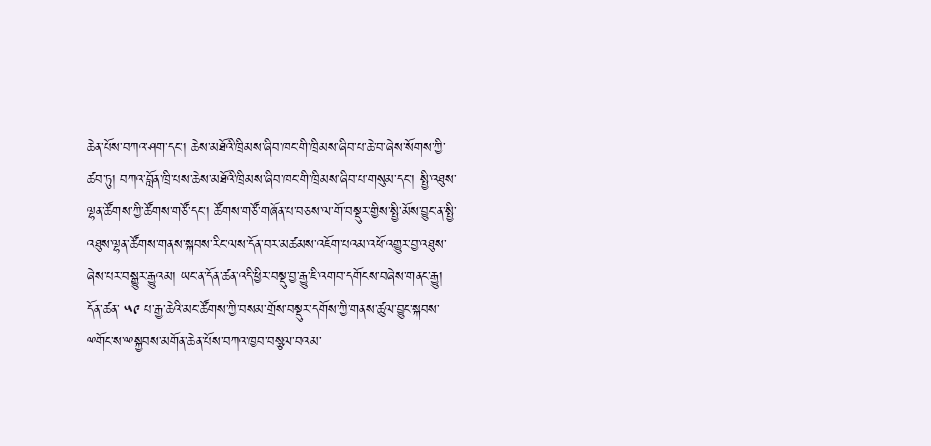ཆེན་པོས་བཀའ་ཤག་དང་། ཆེས་མཐོའི་ཁྲིམས་ཞིབ་ཁང་གི་ཁྲིམས་ཞིབ་པ་ཆེ་བ་ཞེས་སོགས་ཀྱི་ཚབ་ཏུ། བཀའ་བློན་ཁྲི་པས་ཆེས་མཐོའི་ཁྲིམས་ཞིབ་ཁང་གི་ཁྲིམས་ཞིབ་པ་གསུམ་དང་། སྤྱི་འཐུས་ལྷན་ཚོགས་ཀྱི་ཚོགས་གཙོ་དང་། ཚོགས་གཙོ་གཞོན་པ་བཅས་ལ་གོ་བསྡུར་གྱིས་སྤྱི་མོས་བྱུང་ན་སྤྱི་འཐུས་ལྷན་ཚོགས་གནས་སྐབས་རིང་ལས་དོན་བར་མཚམས་འཇོག་པའམ་འཕོ་འགྱུར་བྱ་འཐུས་ཞེས་པར་བསྒྱུར་རྒྱུའམ། ཡང་ན་དོན་ཚན་འདི་ཕྱིར་བསྡུ་བྱ་རྒྱུ་ཇི་འགབ་དགོངས་བཞེས་གནང་རྒྱུ།
དོན་ཚན་ ༥༩ པ་རྒྱ་ཆེའི་མང་ཚོགས་ཀྱི་བསམ་གྲོས་བསྡུར་དགོས་ཀྱི་གནས་ཚུལ་བྱུང་སྐབས་ྋགོང་ས་ྋསྐྱབས་མགོན་ཆེན་པོས་བཀའ་ཁྱབ་བསྩལ་བའམ་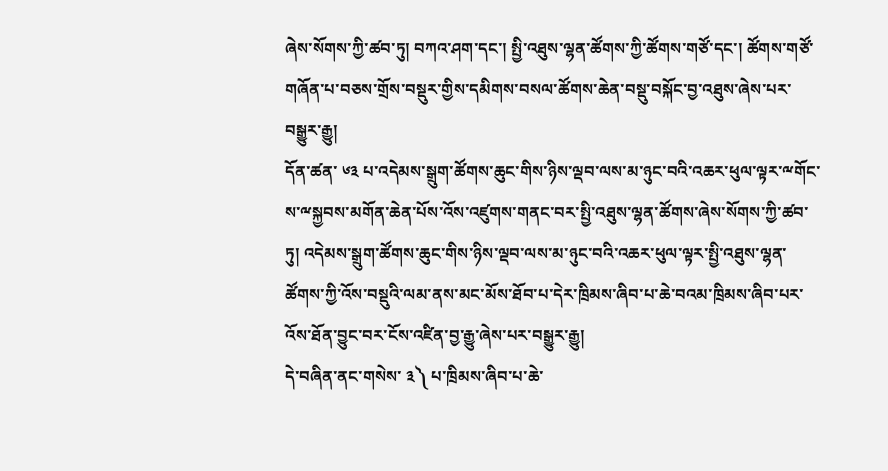ཞེས་སོགས་ཀྱི་ཚབ་ཏུ། བཀའ་ཤག་དང་། སྤྱི་འཐུས་ལྷན་ཚོགས་ཀྱི་ཚོགས་གཙོ་དང་། ཚོགས་གཙོ་གཞོན་པ་བཅས་གྲོས་བསྡུར་གྱིས་དམིགས་བསལ་ཚོགས་ཆེན་བསྡུ་བསྐོང་བྱ་འཐུས་ཞེས་པར་བསྒྱུར་རྒྱུ།
དོན་ཚན་ ༦༣ པ་འདེམས་སྒྲུག་ཚོགས་ཆུང་གིས་ཉིས་ལྡབ་ལས་མ་ཉུང་བའི་འཆར་ཕུལ་ལྟར་ྋགོང་ས་ྋསྐྱབས་མགོན་ཆེན་པོས་འོས་འཛུགས་གནང་བར་སྤྱི་འཐུས་ལྷན་ཚོགས་ཞེས་སོགས་ཀྱི་ཚབ་ཏུ། འདེམས་སྒྲུག་ཚོགས་ཆུང་གིས་ཉིས་ལྡབ་ལས་མ་ཉུང་བའི་འཆར་ཕུལ་ལྟར་སྤྱི་འཐུས་ལྷན་ཚོགས་ཀྱི་འོས་བསྡུའི་ལམ་ནས་མང་མོས་ཐོབ་པ་དེར་ཁྲིམས་ཞིབ་པ་ཆེ་བའམ་ཁྲིམས་ཞིབ་པར་འོས་ཐོན་བྱུང་བར་ངོས་འཛིན་བྱ་རྒྱུ་ཞེས་པར་བསྒྱུར་རྒྱུ།
དེ་བཞིན་ནང་གསེས་ ༣༽ པ་ཁྲིམས་ཞིབ་པ་ཆེ་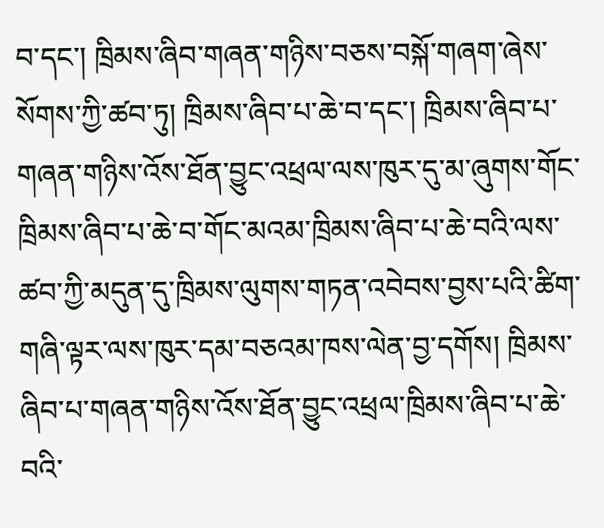བ་དང་། ཁྲིམས་ཞིབ་གཞན་གཉིས་བཅས་བསྐོ་གཞག་ཞེས་སོགས་ཀྱི་ཚབ་ཏུ། ཁྲིམས་ཞིབ་པ་ཆེ་བ་དང་། ཁྲིམས་ཞིབ་པ་གཞན་གཉིས་འོས་ཐོན་བྱུང་འཕྲལ་ལས་ཁུར་དུ་མ་ཞུགས་གོང་ཁྲིམས་ཞིབ་པ་ཆེ་བ་གོང་མའམ་ཁྲིམས་ཞིབ་པ་ཆེ་བའི་ལས་ཚབ་ཀྱི་མདུན་དུ་ཁྲིམས་ལུགས་གཏན་འབེབས་བྱས་པའི་ཚིག་གཞི་ལྟར་ལས་ཁུར་དམ་བཅའམ་ཁས་ལེན་བྱ་དགོས། ཁྲིམས་ཞིབ་པ་གཞན་གཉིས་འོས་ཐོན་བྱུང་འཕྲལ་ཁྲིམས་ཞིབ་པ་ཆེ་བའི་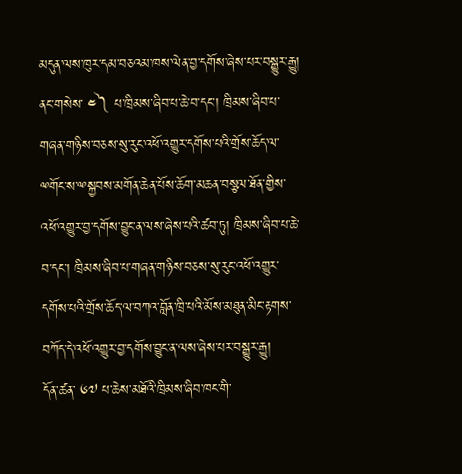མདུན་ལས་ཁུར་དམ་བཅའམ་ཁས་ལེན་བྱ་དགོས་ཞེས་པར་བསྒྱུར་རྒྱུ།
ནང་གསེས་ ༤༽ པ་ཁྲིམས་ཞིབ་པ་ཆེ་བ་དང་། ཁྲིམས་ཞིབ་པ་གཞན་གཉིས་བཅས་སུ་རུང་འཕོ་འགྱུར་དགོས་པའི་གྲོས་ཆོད་ལ་ྋགོང་ས་ྋསྐྱབས་མགོན་ཆེན་པོས་ཆོག་མཆན་བསྩལ་ཐོན་གྱིས་འཕོ་འགྱུར་བྱ་དགོས་བྱུང་ན་ལས་ཞེས་པའི་ཚབ་ཏུ། ཁྲིམས་ཞིབ་པ་ཆེ་བ་དང་། ཁྲིམས་ཞིབ་པ་གཞན་གཉིས་བཅས་སུ་རུང་འཕོ་འགྱུར་དགོས་པའི་གྲོས་ཆོད་ལ་བཀའ་བློན་ཁྲི་པའི་མོས་མཐུན་མིང་རྟགས་བཀོད་དེ་འཕོ་འགྱུར་བྱ་དགོས་བྱུང་ན་ལས་ཞེས་པར་བསྒྱུར་རྒྱུ།
དོན་ཚན་ ༦༧ པ་ཆེས་མཐོའི་ཁྲིམས་ཞིབ་ཁང་གི་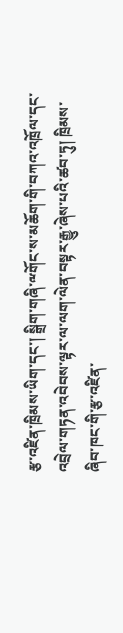རྩ་འཛིན་ཁྲིམས་ཡིག་དང་། སྒྲིག་གཞི་ྋགོང་ས་མཆོག་གི་བཀའ་འཁྲོལ་དང་འབྲེལ་གཏན་འབེབས་ལྟར་ལ་ལག་ལེན་བསྟར་རྒྱུ་ཞེས་པའི་ཚབ་ཏུ། ཁྲིམས་ཞིབ་ཁང་གི་རྩ་འཛིན་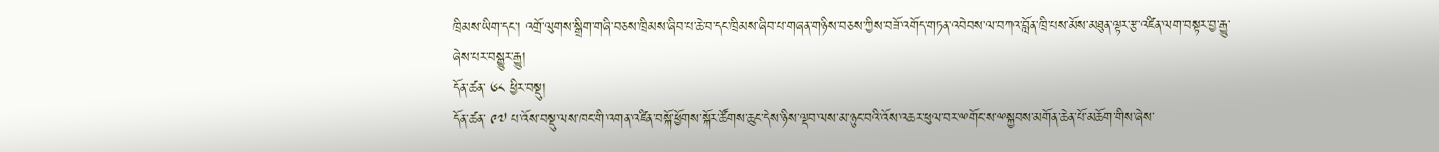ཁྲིམས་ཡིག་དང་། འགྲོ་ལུགས་སྒྲིག་གཞི་བཅས་ཁྲིམས་ཞིབ་པ་ཆེ་བ་དང་ཁྲིམས་ཞིབ་པ་གཞན་གཉིས་བཅས་ཀྱིས་བཟོ་འགོད་གཏན་འབེབས་ལ་བཀའ་བློན་ཁྲི་པས་མོས་མཐུན་ལྟར་རྩ་འཛིན་ལག་བསྟར་བྱ་རྒྱུ་ཞེས་པར་བསྒྱུར་རྒྱུ།
དོན་ཚན་ ༦༨ ཕྱིར་བསྡུ།
དོན་ཚན་ ༩༧ པ་འོས་བསྡུ་ལས་ཁང་གི་འགན་འཛིན་བསྐོ་ཕྱོགས་སྐོར་ཚོགས་ཆུང་དེས་ཉིས་ལྡབ་ལས་མ་ཉུང་བའི་འོས་འཆར་ཕུལ་བར་ྋགོང་ས་ྋསྐྱབས་མགོན་ཆེན་པོ་མཆོག་གིས་ཞེས་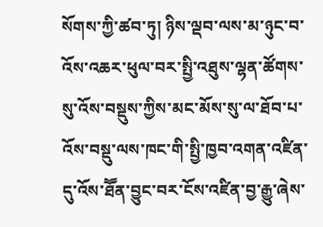སོགས་ཀྱི་ཚབ་ཏུ། ཉིས་ལྡབ་ལས་མ་ཉུང་བ་འོས་འཆར་ཕུལ་བར་སྤྱི་འཐུས་ལྷན་ཚོགས་སུ་འོས་བསྡུས་ཀྱིས་མང་མོས་སུ་ལ་ཐོབ་པ་འོས་བསྡུ་ལས་ཁང་གི་སྤྱི་ཁྱབ་འགན་འཛིན་དུ་འོས་ཐཽན་བྱུང་བར་ངོས་འཛིན་བྱ་རྒྱུ་ཞེས་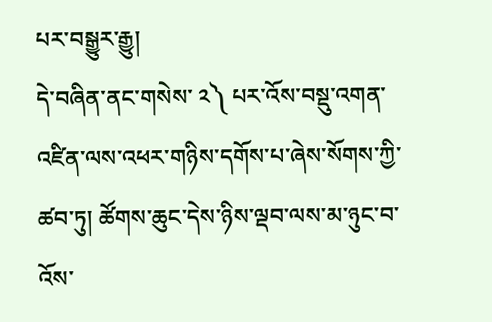པར་བསྒྱུར་རྒྱུ།
དེ་བཞིན་ནང་གསེས་ ༢༽ པར་འོས་བསྡུ་འགན་འཛིན་ལས་འཕར་གཉིས་དགོས་པ་ཞེས་སོགས་ཀྱི་ཚབ་ཏུ། ཚོགས་ཆུང་དེས་ཉིས་ལྡབ་ལས་མ་ཉུང་བ་འོས་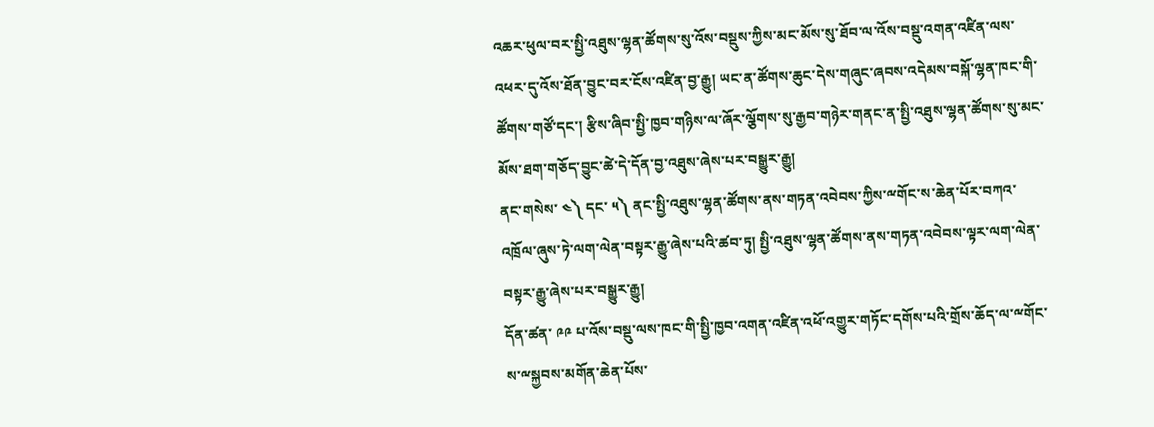འཆར་ཕུལ་བར་སྤྱི་འཐུས་ལྷན་ཚོགས་སུ་འོས་བསྡུས་ཀྱིས་མང་མོས་སུ་ཐོབ་ལ་འོས་བསྡུ་འགན་འཛིན་ལས་འཕར་དུ་འོས་ཐོན་བྱུང་བར་ངོས་འཛིན་བྱ་རྒྱུ། ཡང་ན་ཚོགས་ཆུང་དེས་གཞུང་ཞབས་འདེམས་བསྐོ་ལྷན་ཁང་གི་ཚོགས་གཙོ་དང་། རྩིས་ཞིབ་སྤྱི་ཁྱབ་གཉིས་ལ་ཞོར་ལྕོགས་སུ་རྒྱབ་གཉེར་གནང་ན་སྤྱི་འཐུས་ལྷན་ཚོགས་སུ་མང་མོས་ཐག་གཅོད་བྱུང་ཚེ་དེ་དོན་བྱ་འཐུས་ཞེས་པར་བསྒྱུར་རྒྱུ།
ནང་གསེས་ ༤༽ དང་ ༥༽ ནང་སྤྱི་འཐུས་ལྷན་ཚོགས་ནས་གཏན་འབེབས་ཀྱིས་ྋགོང་ས་ཆེན་པོར་བཀའ་འཁྲོལ་ཞུས་ཏེ་ལག་ལེན་བསྟར་རྒྱུ་ཞེས་པའི་ཚབ་ཏུ། སྤྱི་འཐུས་ལྷན་ཚོགས་ནས་གཏན་འབེབས་ལྟར་ལག་ལེན་བསྟར་རྒྱུ་ཞེས་པར་བསྒྱུར་རྒྱུ།
དོན་ཚན་ ༩༩ པ་འོས་བསྡུ་ལས་ཁང་གི་སྤྱི་ཁྱབ་འགན་འཛིན་འཕོ་འགྱུར་གཏོང་དགོས་པའི་གྲོས་ཆོད་ལ་ྋགོང་ས་ྋསྐྱབས་མགོན་ཆེན་པོས་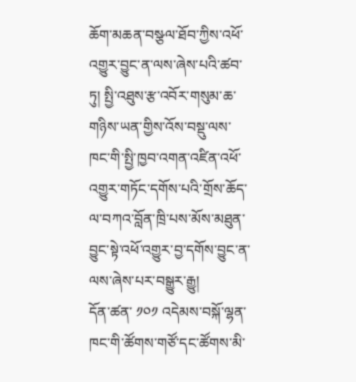ཆོག་མཆན་བསྩལ་ཐོབ་ཀྱིས་འཕོ་འགྱུར་བྱུང་ན་ལས་ཞེས་པའི་ཚབ་ཏུ། སྤྱི་འཐུས་རྩ་འབོར་གསུམ་ཆ་གཉིས་ཡན་གྱིས་འོས་བསྡུ་ལས་ཁང་གི་སྤྱི་ཁྱབ་འགན་འཛིན་འཕོ་འགྱུར་གཏོང་དགོས་པའི་གྲོས་ཆོད་ལ་བཀའ་བློན་ཁྲི་པས་མོས་མཐུན་བྱུང་སྟེ་འཕོ་འགྱུར་བྱ་དགོས་བྱུང་ན་ལས་ཞེས་པར་བསྒྱུར་རྒྱུ།
དོན་ཚན་ ༡༠༡ འདེམས་བསྐོ་ལྷན་ཁང་གི་ཚོགས་གཙོ་དང་ཚོགས་མི་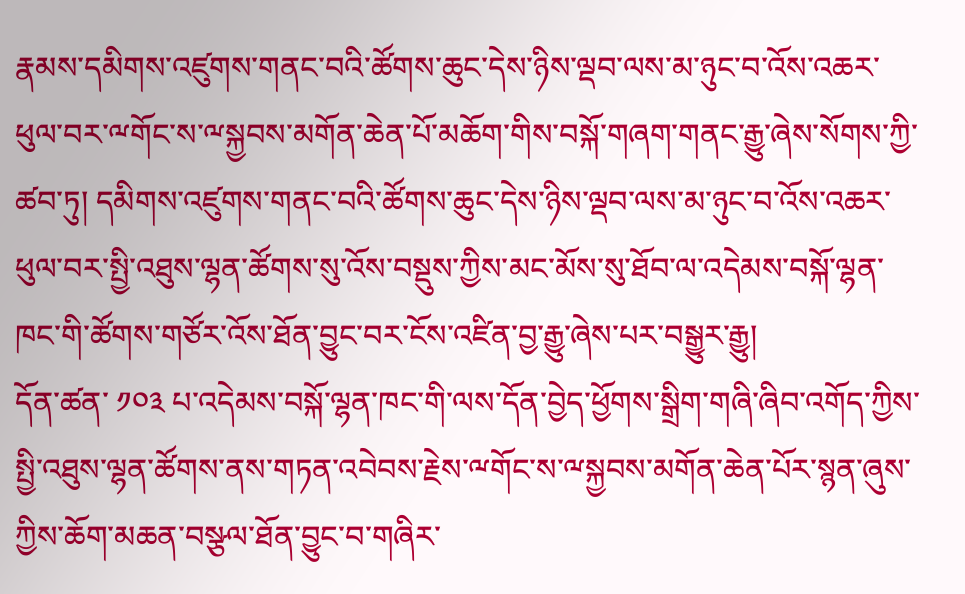རྣམས་དམིགས་འཛུགས་གནང་བའི་ཚོགས་ཆུང་དེས་ཉིས་ལྡབ་ལས་མ་ཉུང་བ་འོས་འཆར་ཕུལ་བར་ྋགོང་ས་ྋསྐྱབས་མགོན་ཆེན་པོ་མཆོག་གིས་བསྐོ་གཞག་གནང་རྒྱུ་ཞེས་སོགས་ཀྱི་ཚབ་ཏུ། དམིགས་འཛུགས་གནང་བའི་ཚོགས་ཆུང་དེས་ཉིས་ལྡབ་ལས་མ་ཉུང་བ་འོས་འཆར་ཕུལ་བར་སྤྱི་འཐུས་ལྷན་ཚོགས་སུ་འོས་བསྡུས་ཀྱིས་མང་མོས་སུ་ཐོབ་ལ་འདེམས་བསྐོ་ལྷན་ཁང་གི་ཚོགས་གཙོར་འོས་ཐོན་བྱུང་བར་ངོས་འཛིན་བྱ་རྒྱུ་ཞེས་པར་བསྒྱུར་རྒྱུ།
དོན་ཚན་ ༡༠༣ པ་འདེམས་བསྐོ་ལྷན་ཁང་གི་ལས་དོན་བྱེད་ཕྱོགས་སྒྲིག་གཞི་ཞིབ་འགོད་ཀྱིས་སྤྱི་འཐུས་ལྷན་ཚོགས་ནས་གཏན་འབེབས་རྗེས་ྋགོང་ས་ྋསྐྱབས་མགོན་ཆེན་པོར་སྙན་ཞུས་ཀྱིས་ཆོག་མཆན་བསྩལ་ཐོན་བྱུང་བ་གཞིར་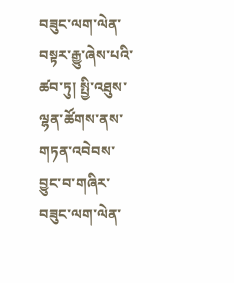བཟུང་ལག་ལེན་བསྟར་རྒྱུ་ཞེས་པའི་ཚབ་ཏུ། སྤྱི་འཐུས་ལྷན་ཚོགས་ནས་གཏན་འབེབས་བྱུང་བ་གཞིར་བཟུང་ལག་ལེན་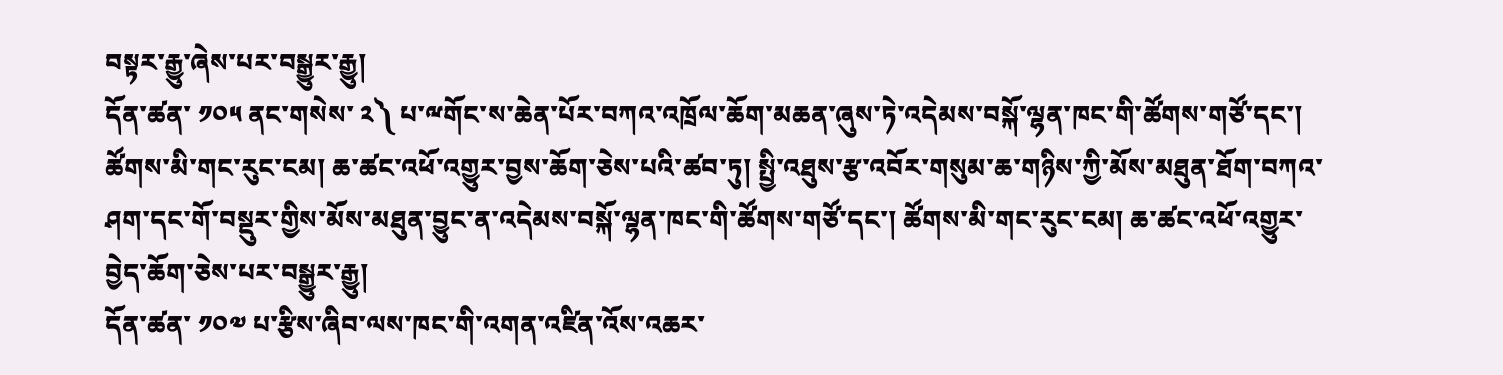བསྟར་རྒྱུ་ཞེས་པར་བསྒྱུར་རྒྱུ།
དོན་ཚན་ ༡༠༥ ནང་གསེས་ ༢༽ པ་ྋགོང་ས་ཆེན་པོར་བཀའ་འཁྲོལ་ཆོག་མཆན་ཞུས་ཏེ་འདེམས་བསྐོ་ལྷན་ཁང་གི་ཚོགས་གཙོ་དང་། ཚོགས་མི་གང་རུང་ངམ། ཆ་ཚང་འཕོ་འགྱུར་བྱས་ཆོག་ཅེས་པའི་ཚབ་ཏུ། སྤྱི་འཐུས་རྩ་འབོར་གསུམ་ཆ་གཉིས་ཀྱི་མོས་མཐུན་ཐོག་བཀའ་ཤག་དང་གོ་བསྡུར་གྱིས་མོས་མཐུན་བྱུང་ན་འདེམས་བསྐོ་ལྷན་ཁང་གི་ཚོགས་གཙོ་དང་། ཚོགས་མི་གང་རུང་ངམ། ཆ་ཚང་འཕོ་འགྱུར་བྱེད་ཆོག་ཅེས་པར་བསྒྱུར་རྒྱུ།
དོན་ཚན་ ༡༠༧ པ་རྩིས་ཞིབ་ལས་ཁང་གི་འགན་འཛིན་འོས་འཆར་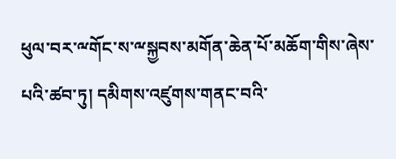ཕུལ་བར་ྋགོང་ས་ྋསྐྱབས་མགོན་ཆེན་པོ་མཆོག་གིས་ཞེས་པའི་ཚབ་ཏུ། དམིགས་འཛུགས་གནང་བའི་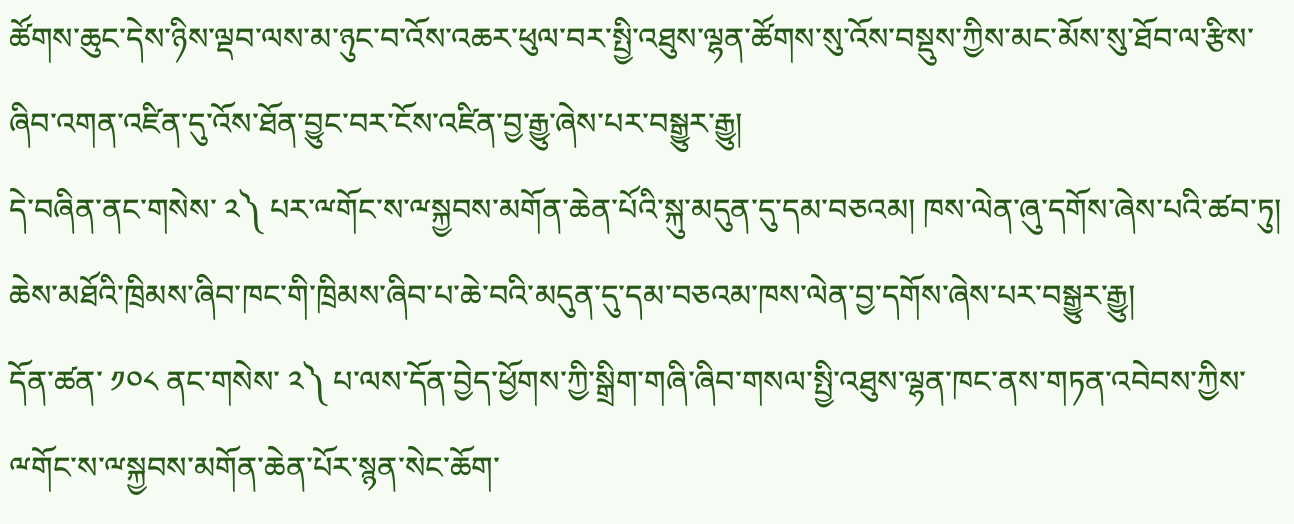ཚོགས་ཆུང་དེས་ཉིས་ལྡབ་ལས་མ་ཉུང་བ་འོས་འཆར་ཕུལ་བར་སྤྱི་འཐུས་ལྷན་ཚོགས་སུ་འོས་བསྡུས་ཀྱིས་མང་མོས་སུ་ཐོབ་ལ་རྩིས་ཞིབ་འགན་འཛིན་དུ་འོས་ཐོན་བྱུང་བར་ངོས་འཛིན་བྱ་རྒྱུ་ཞེས་པར་བསྒྱུར་རྒྱུ།
དེ་བཞིན་ནང་གསེས་ ༢༽ པར་ྋགོང་ས་ྋསྐྱབས་མགོན་ཆེན་པོའི་སྐུ་མདུན་དུ་དམ་བཅའམ། ཁས་ལེན་ཞུ་དགོས་ཞེས་པའི་ཚབ་ཏུ། ཆེས་མཐོའི་ཁྲིམས་ཞིབ་ཁང་གི་ཁྲིམས་ཞིབ་པ་ཆེ་བའི་མདུན་དུ་དམ་བཅའམ་ཁས་ལེན་བྱ་དགོས་ཞེས་པར་བསྒྱུར་རྒྱུ།
དོན་ཚན་ ༡༠༨ ནང་གསེས་ ༢༽ པ་ལས་དོན་བྱེད་ཕྱོགས་ཀྱི་སྒྲིག་གཞི་ཞིབ་གསལ་སྤྱི་འཐུས་ལྷན་ཁང་ནས་གཏན་འབེབས་ཀྱིས་ྋགོང་ས་ྋསྐྱབས་མགོན་ཆེན་པོར་སྙན་སེང་ཆོག་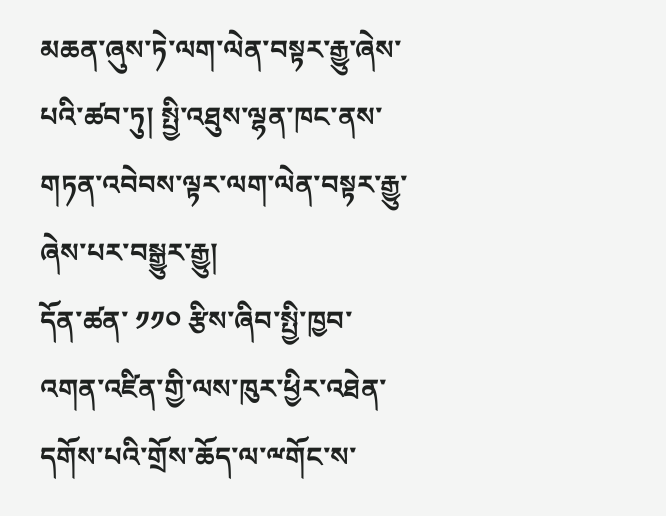མཆན་ཞུས་ཏེ་ལག་ལེན་བསྟར་རྒྱུ་ཞེས་པའི་ཚབ་ཏུ། སྤྱི་འཐུས་ལྷན་ཁང་ནས་གཏན་འབེབས་ལྟར་ལག་ལེན་བསྟར་རྒྱུ་ཞེས་པར་བསྒྱུར་རྒྱུ།
དོན་ཚན་ ༡༡༠ རྩིས་ཞིབ་སྤྱི་ཁྱབ་འགན་འཛིན་གྱི་ལས་ཁུར་ཕྱིར་འཐེན་དགོས་པའི་གྲོས་ཆོད་ལ་ྋགོང་ས་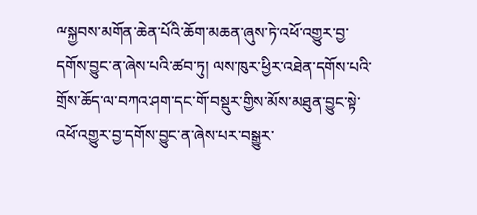ྋསྐྱབས་མགོན་ཆེན་པོའི་ཆོག་མཆན་ཞུས་ཏེ་འཕོ་འགྱུར་བྱ་དགོས་བྱུང་ན་ཞེས་པའི་ཚབ་ཏུ། ལས་ཁུར་ཕྱིར་འཐེན་དགོས་པའི་གྲོས་ཆོད་ལ་བཀའ་ཤག་དང་གོ་བསྡུར་གྱིས་མོས་མཐུན་བྱུང་སྟེ་འཕོ་འགྱུར་བྱ་དགོས་བྱུང་ན་ཞེས་པར་བསྒྱུར་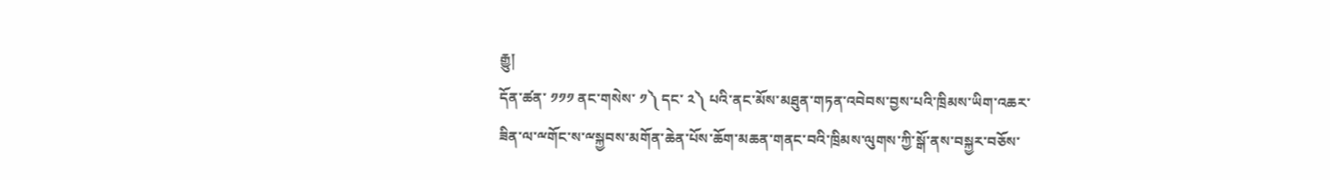རྒྱུ།
དོན་ཚན་ ༡༡༡ ནང་གསེས་ ༡༽ དང་ ༢༽ པའི་ནང་མོས་མཐུན་གཏན་འབེབས་བྱས་པའི་ཁྲིམས་ཡིག་འཆར་ཟིན་ལ་ྋགོང་ས་ྋསྐྱབས་མགོན་ཆེན་པོས་ཆོག་མཆན་གནང་བའི་ཁྲིམས་ལུགས་ཀྱི་སྒོ་ནས་བསྐྱར་བཅོས་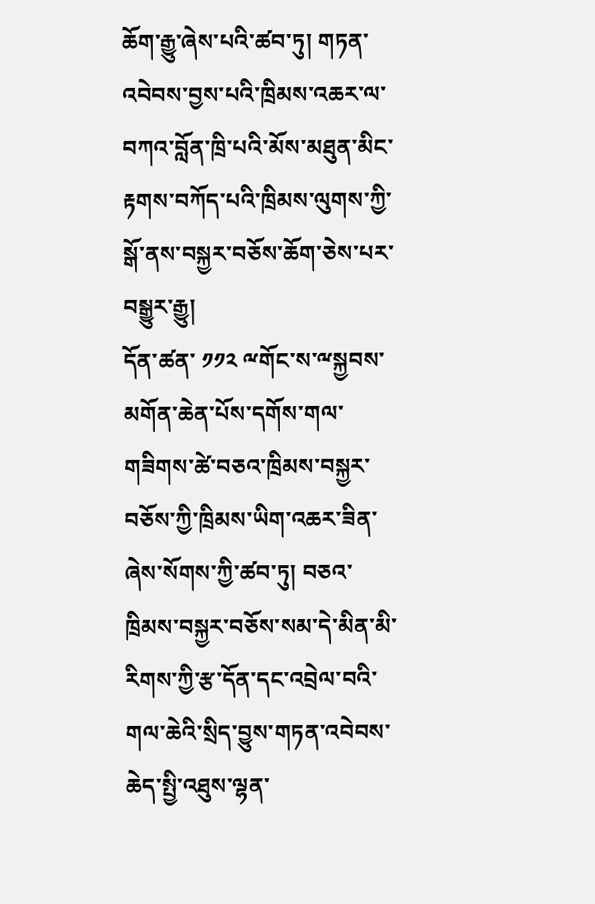ཆོག་རྒྱུ་ཞེས་པའི་ཚབ་ཏུ། གཏན་འབེབས་བྱས་པའི་ཁྲིམས་འཆར་ལ་བཀའ་བློན་ཁྲི་པའི་མོས་མཐུན་མིང་རྟགས་བཀོད་པའི་ཁྲིམས་ལུགས་ཀྱི་སྒོ་ནས་བསྐྱར་བཅོས་ཆོག་ཅེས་པར་བསྒྱུར་རྒྱུ།
དོན་ཚན་ ༡༡༢ ྋགོང་ས་ྋསྐྱབས་མགོན་ཆེན་པོས་དགོས་གལ་གཟིགས་ཚེ་བཅའ་ཁྲིམས་བསྐྱར་བཅོས་ཀྱི་ཁྲིམས་ཡིག་འཆར་ཟིན་ཞེས་སོགས་ཀྱི་ཚབ་ཏུ། བཅའ་ཁྲིམས་བསྐྱར་བཅོས་སམ་དེ་མིན་མི་རིགས་ཀྱི་རྩ་དོན་དང་འབྲེལ་བའི་གལ་ཆེའི་སྲིད་བྱུས་གཏན་འབེབས་ཆེད་སྤྱི་འཐུས་ལྷན་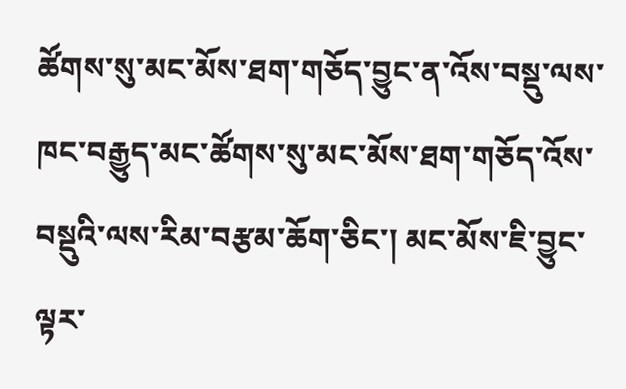ཚོགས་སུ་མང་མོས་ཐག་གཅོད་བྱུང་ན་འོས་བསྡུ་ལས་ཁང་བརྒྱུད་མང་ཚོགས་སུ་མང་མོས་ཐག་གཅོད་འོས་བསྡུའི་ལས་རིམ་བརྩམ་ཆོག་ཅིང་། མང་མོས་ཇི་བྱུང་ལྟར་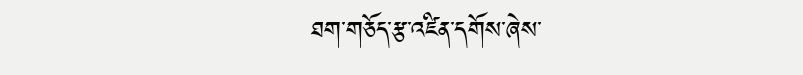ཐག་གཅོད་རྩ་འཛིན་དགོས་ཞེས་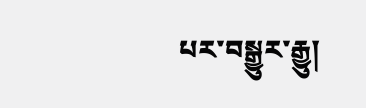པར་བསྒྱུར་རྒྱུ།